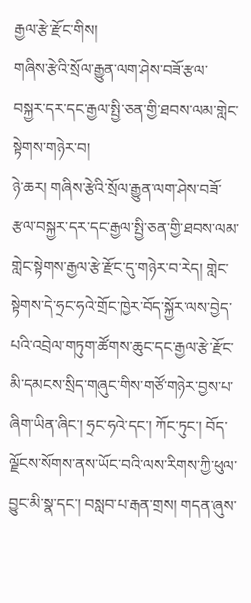རྒྱལ་རྩེ་རྫོང་གིས།
གཞིས་རྩེའི་སྲོལ་རྒྱུན་ལག་ཤེས་བཟོ་རྩལ་བསྐྱར་དར་དང་རྒྱལ་སྤྱི་ཅན་གྱི་ཐབས་ལམ་གླེང་སྟེགས་གཉེར་བ།
ཉེ་ཆར། གཞིས་རྩེའི་སྲོལ་རྒྱུན་ལག་ཤེས་བཟོ་རྩལ་བསྐྱར་དར་དང་རྒྱལ་སྤྱི་ཅན་གྱི་ཐབས་ལམ་གླེང་སྟེགས་རྒྱལ་རྩེ་རྫོང་དུ་གཉེར་བ་རེད། གླེང་སྟེགས་དེ་ཧྲང་ཧའེ་གྲོང་ཁྱེར་བོད་སྐྱོར་ལས་བྱེད་པའི་འབྲེལ་གཏུག་ཚོགས་ཆུང་དང་རྒྱལ་རྩེ་རྫོང་མི་དམངས་སྲིད་གཞུང་གིས་གཙོ་གཉེར་བྱས་པ་ཞིག་ཡིན་ཞིང་། ཧྲང་ཧའེ་དང་། ཀོང་ཏུང་། བོད་ལྗོངས་སོགས་ནས་ཡོང་བའི་ལས་རིགས་ཀྱི་ཕུལ་བྱུང་མི་སྣ་དང་། བསླབ་པ་རྒན་གྲས། གདན་ཞུས་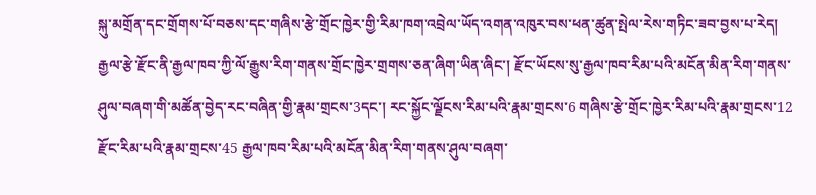སྐུ་མགྲོན་དང་གྲོགས་པོ་བཅས་དང་གཞིས་རྩེ་གྲོང་ཁྱེར་གྱི་རིམ་ཁག་འབྲེལ་ཡོད་འགན་འཁུར་བས་ཕན་ཚུན་སྤེལ་རེས་གཏིང་ཟབ་བྱས་པ་རེད།
རྒྱལ་རྩེ་རྫོང་ནི་རྒྱལ་ཁབ་ཀྱི་ལོ་རྒྱུས་རིག་གནས་གྲོང་ཁྱེར་གྲགས་ཅན་ཞིག་ཡིན་ཞིང་། རྫོང་ཡོངས་སུ་རྒྱལ་ཁབ་རིམ་པའི་མངོན་མིན་རིག་གནས་ཤུལ་བཞག་གི་མཚོན་བྱེད་རང་བཞིན་གྱི་རྣམ་གྲངས་3དང་། རང་སྐྱོང་ལྗོངས་རིམ་པའི་རྣམ་གྲངས་6 གཞིས་རྩེ་གྲོང་ཁྱེར་རིམ་པའི་རྣམ་གྲངས་12 རྫོང་རིམ་པའི་རྣམ་གྲངས་45 རྒྱལ་ཁབ་རིམ་པའི་མངོན་མིན་རིག་གནས་ཤུལ་བཞག་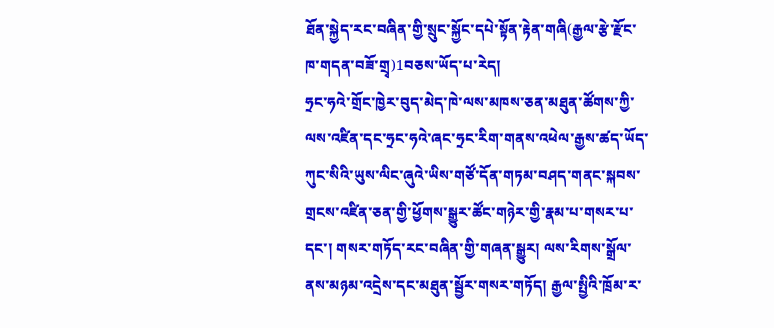ཐོན་སྐྱེད་རང་བཞིན་གྱི་སྲུང་སྐྱོང་དཔེ་སྟོན་རྟེན་གཞི(རྒྱལ་རྩེ་རྫོང་ཁ་གདན་བཟོ་གྲྭ)1བཅས་ཡོད་པ་རེད།
ཧྲང་ཧའེ་གྲོང་ཁྱེར་བུད་མེད་ཁེ་ལས་མཁས་ཅན་མཐུན་ཚོགས་ཀྱི་ལས་འཛིན་དང་ཧྲང་ཧའེ་ཞང་ཧྲང་རིག་གནས་འཕེལ་རྒྱས་ཚད་ཡོད་ཀུང་སིའི་ཡུས་ལིང་ཞུའེ་ཡིས་གཙོ་དོན་གཏམ་བཤད་གནང་སྐབས་གྲངས་འཛིན་ཅན་གྱི་ཕྱོགས་སྒྱུར་ཚོང་གཉེར་གྱི་རྣམ་པ་གསར་པ་དང་། གསར་གཏོད་རང་བཞིན་གྱི་གཞན་སྒྱུར། ལས་རིགས་སྒྲོལ་ནས་མཉམ་འདྲེས་དང་མཐུན་སྦྱོར་གསར་གཏོད། རྒྱལ་སྤྱིའི་ཁྲོམ་ར་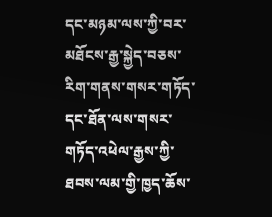དང་མཉམ་ལས་ཀྱི་བར་མཐོངས་རྒྱ་སྐྱེད་བཅས་རིག་གནས་གསར་གཏོད་དང་ཐོན་ལས་གསར་གཏོད་འཕེལ་རྒྱས་ཀྱི་ཐབས་ལམ་གྱི་ཁྱད་ཆོས་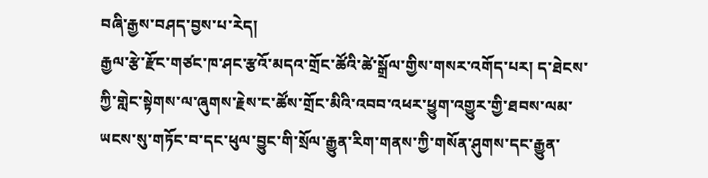བཞི་རྒྱས་བཤད་བྱས་པ་རེད།
རྒྱལ་རྩེ་རྫོང་གཙང་ཁ་ཤང་རྩའོ་མདའ་གྲོང་ཚོའི་ཚེ་སྒྲོལ་གྱིས་གསར་འགོད་པར། ད་ཐེངས་ཀྱི་གླེང་སྟེགས་ལ་ཞུགས་རྗེས་ང་ཚོས་གྲོང་མིའི་འབབ་འཕར་ཕྱུག་འགྱུར་གྱི་ཐབས་ལམ་ཡངས་སུ་གཏོང་བ་དང་ཕུལ་བྱུང་གི་སྲོལ་རྒྱུན་རིག་གནས་ཀྱི་གསོན་ཤུགས་དང་རྒྱུན་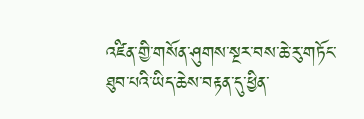འཛིན་གྱི་གསོན་ཤུགས་སྔར་བས་ཆེ་རུ་གཏོང་ཐུབ་པའི་ཡིད་ཆེས་བརྟན་དུ་ཕྱིན་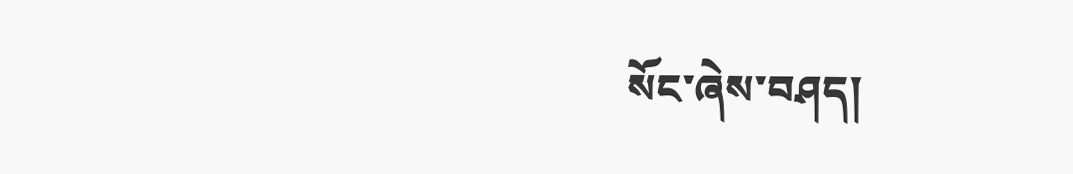སོང་ཞེས་བཤད།